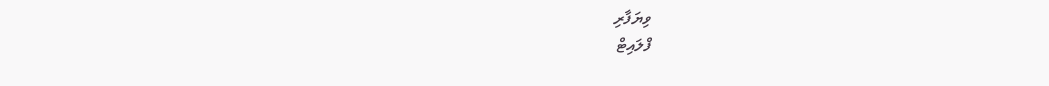ވިޔަފާރި
ފްލައިޓް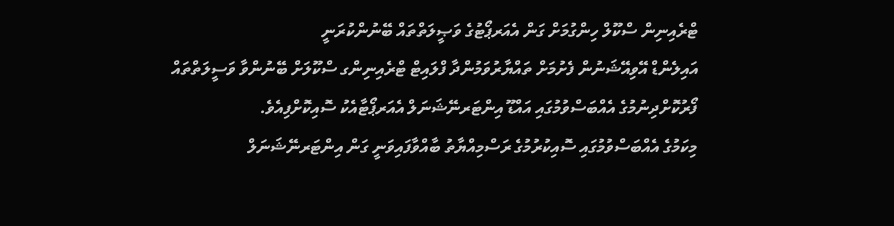ޓްރެއިނިން ސްކޫލް ހިންގުމަށް ގަން އެއަރޕޯޓުގެ ވަޞީލަތްތައް ބޭނުންކުރަނީ
އައިލެންޑް އޭވިއޭޝަނުން ފެށުމަށް ތައްޔާރުވަމުންދާ ފްލައިޓް ޓްރެއިނިންގ ސްކޫލަށް ބޭނުންވާ ވަސީލަތްތައް ފޯރުކޮށްދިނުމުގެ އެއްބަސްވުމުގައި އައްޑޫ އިންޓަރނޭޝަނަލް އެއަރޕޯޓާއެކު ސޮއިކޮށްފިއެވެ.
މިކަމުގެ އެއްބަސްވުމުގައި ސޮއިކުރުމުގެ ރަސްމިއްޔާތު ބާއްވާފައިވަނީ ގަން އިންޓަރނޭޝަނަލް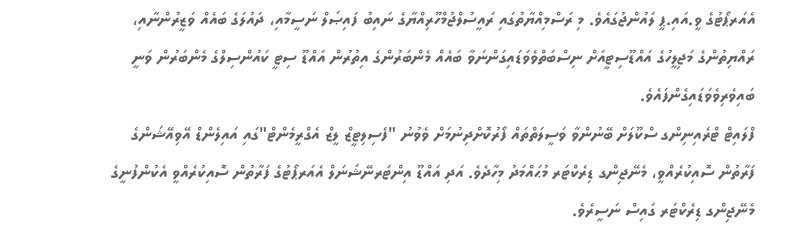އެއަރޕޯޓުގެ ވީ.އައި.ޕީ ލައުންޖުގައެވެ. މި ރަސްމިއްޔާތުގައި ރައީސުލްޖުމްހޫރިއްޔާގެ ނައިބު ފައިޞަލް ނަސީމާއި، ދައުލަގެ ބައެއް ވަޒީރުންނާއި، ރައްޔިތުންގެ މަޖިލީހުގެ އައްޑޫސިޓީއަށް ނިސްބަތްވެވަޑައިގަންނަވާ ބައެއް މެންބަރުންގެ އިތުރުން އައްޑޫ ސިޓީ ކައުންސިލްގެ މެންބަރުން ވަނީ ބައިވެރިވެވަޑައިގެންފައެވެ.
ފްލައިޓް ޓްރެއިނިންގ ސްކޫލަށް ބޭނުންވާ ވަސީލަތްތައް ފޯރުކޮށްދިނުމަށް ވެވުނު "ފެސިލިޓީޒް ލީޒް އެގްރީމެންޓް"ގައި އައިލެންޑް އޭވިއޭޝަންގެ ފަރާތުން ސޮއިކުރެއްވީ، މެނޭޖިންގ ޑިރެކްޓަރ މުޙައްމަދު މިހާދެވެ. އަދި އައްޑޫ އިންޓަރނޭޝަނަލް އެއަރޕޯޓުގެ ފަރާތުން ސޮއިކުރެއްވީ އެކުންފުނީގެ މެނޭޖިންގ ޑިރެކްޓަރ ގައިސް ނަސީރެވެ.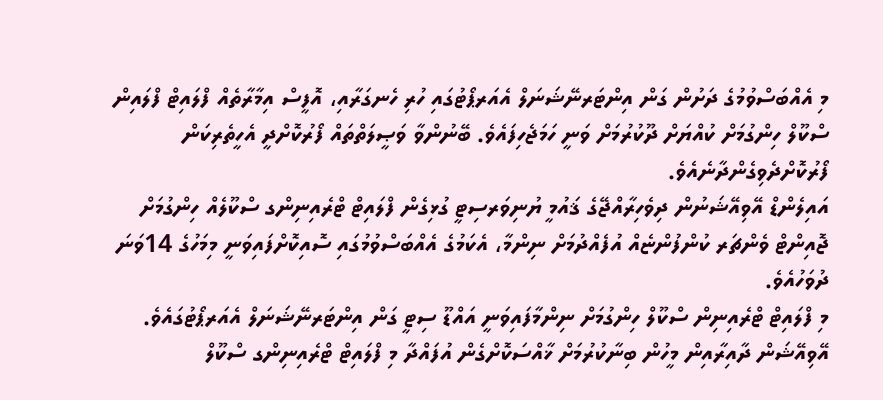މި އެއްބަސްވުމުގެ ދަށުން ގަން އިންޓަރނޭޝަނަލް އެއަރޕޯޓުގައި ހުރި ހެނގަރާއި، އޮފީސް އިމާރާތެއް ފްލައިޓް ފްލައިން ސްކޫލް ހިންގުމަށް ކުއްޔަށް ދޫކުރުމަށް ވަނީ ހަމަޖެހިފައެވެ. ބޭނުންވާ ވަޞީލަތްތައް ފޯރުކޮށްދީ އެހީތެރިކަން ފޯރުކޮށްދެވިގެންދާނެއެވެ.
އައިލެންޑް އޭވިއޭޝަނުން ދިވެހިރާއްޖޭގެ ޤައުމީ ޔުނިވަރސިޓީ ގުޅިގެން ފްލައިޓް ޓްރެއިނިންގ ސްކޫލެއް ހިންގުމަށް ޖޮއިންޓް ވެންޗަރ ކުންފުންޏެއް އުފެއްދުމަށް ނިންމާ، އެކަމުގެ އެއްބަސްވުމުގައި ސޮއިކޮށްފައިވަނީ މިމަހުގެ 14ވަނަ ދުވަހުއެވެ.
މި ފްލައިޓް ޓްރެއިނިން ސްކޫލް ހިންގުމަށް ނިންމާފައިވަނީ އައްޑޫ ސިޓީ ގަން އިންޓަރނޭޝަނަލް އެއަރޕޯޓުގައެވެ. އޭވިއޭޝަން ދާއިރާއިން މީހުން ބިނާކުރުމަށް ޚާއްސަކޮށްގެން އުފައްދާ މި ފްލައިޓް ޓްރެއިނިންގ ސްކޫލް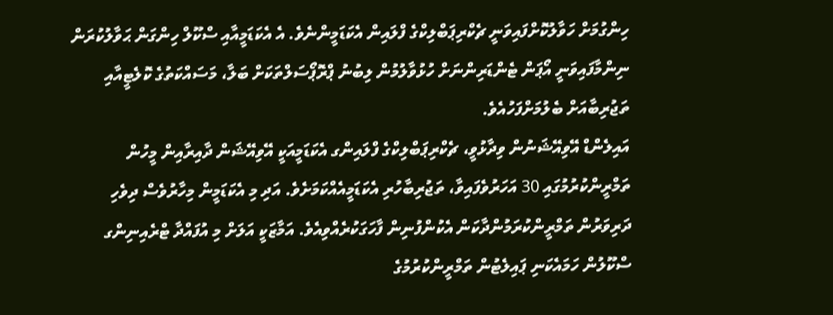ހިންގުމަށް ހަވާލުކޮށްފައިވަނީ ޗެކްރިޕަބްލިކްގެ ފްލައިން އެކަޑަމީންނެވެ. އެ އެކަޑަމީއާއި ސްކޫލް ހިންގަން ޙަވާލުކުރަން ނިންމާފައިވަނީ އޯޕަން ޓެންޑަރިންނަށް ހުޅުވާލުމުން ލިބުނު ޕްރޮޕޯސަލްތަކަށް ބަލާ، މަސައްކަތުގެ ކޮލެޓީއާއި ތަޖުރިބާއަށް ބެލުމަށްފަހުއެވެ.
އައިލެންޑް އޭވިއޭޝަނުން ވިދާޅުވީ، ޗެކްރިޕަބްލިކްގެ ފްލައިންގ އެކަޑަމީއަކީ އޭވިއޭޝަން ދާއިރާއިން މީހުން ތަމްރީންކުރުމުގައި 30 އަހަރުވެފައިވާ، ތަޖުރިބާހުރި އެކަޑަމީއެއްކަމަށެވެ. އަދި މި އެކަޑަމީން މިހާރުވެސް ދިވެހި ދަރިވަރުން ތަމްރީންކުރަމުންދާކަން އެކުންފުނިން ފާހަގަކުރެއްވިއެވެ. އަމާޒަކީ އަލަށް މި އުފައްދާ ޓްރެއިނިންގ ސްކޫލުން ހަމައެކަނި ޕައިލެޓުން ތަމްރީންކުރުމުގެ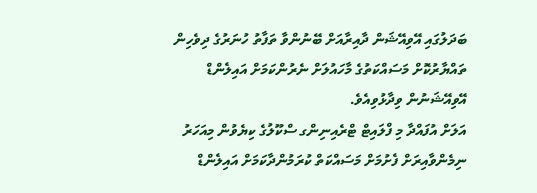ބަދަލުގައި އޭވިއޭޝަން ދާއިރާއަށް ބޭނުންވާ ތަފާތު ހުނަރުގެ ދިވެހިން ތައްޔާރުކޮށް މަސައްކަތުގެ މާހައުލަށް ނެރުންކަމަށް އައިލެންޑް އޭވިއޭޝަނުން ވިދާޅުވިއެވެ.
އަލަށް އުފައްދާ މި ފްލައިޓް ޓްރެއިނިންގ ސްކޫލުގެ ކިޔެވުން މިއަހަރު ނިމެންވާއިރަށް ފެށުމަށް މަސައްކަތް ކުރަމުންދާކަމަށް އައިލެންޑް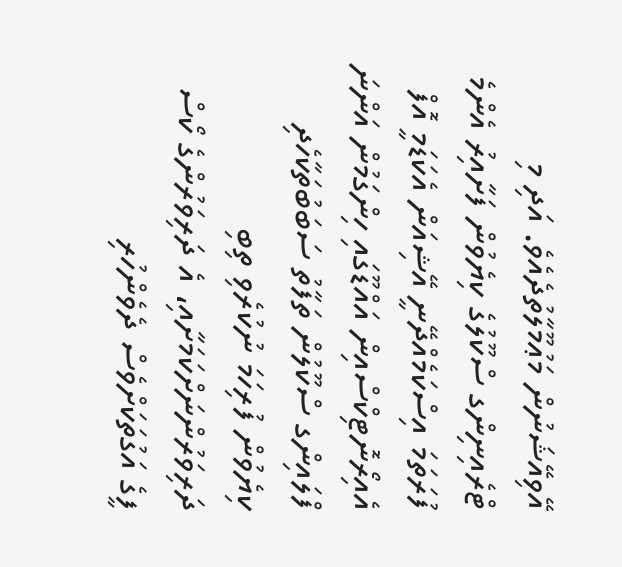އޭވިއޭޝަނުން މަޢުމޫލާތުދެއެވެ. އަދި މި ޓްރެއިނިންގ ސްކޫލުގެ ކިޔެވުން ފަށާއިރު އެންމެ ފުރަތަމަ އިސްކަމެއްދޭނީ އޭޝިއަން އެކަޑަމީ އޮފް އެއިރޯނޮޓިކްސްއިން އައްޑޫގައި ހިންގަމުން އަންނަ ފްލައިންގ ސްކޫލުން ތަފާތު ސަބަބުތަކާހެދި ކިޔެވުން ފުރިހަމަ ނުކުރެވި ތިބި ދަރިވަރުންނަށްކަމަށާއި، އެ ދަރިވަރުންގެ ކޯސް ފީގެ އަގުތަކަށްވެސް ދެވެންހުރި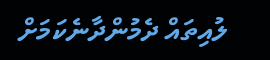ލުއިތައް ދެމުންދާނެކަމަށް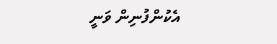އެކުންފުނިން ވަނީ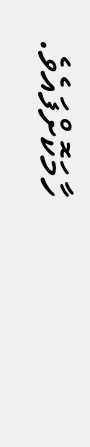ހާމަކޮށްފައެވެ.